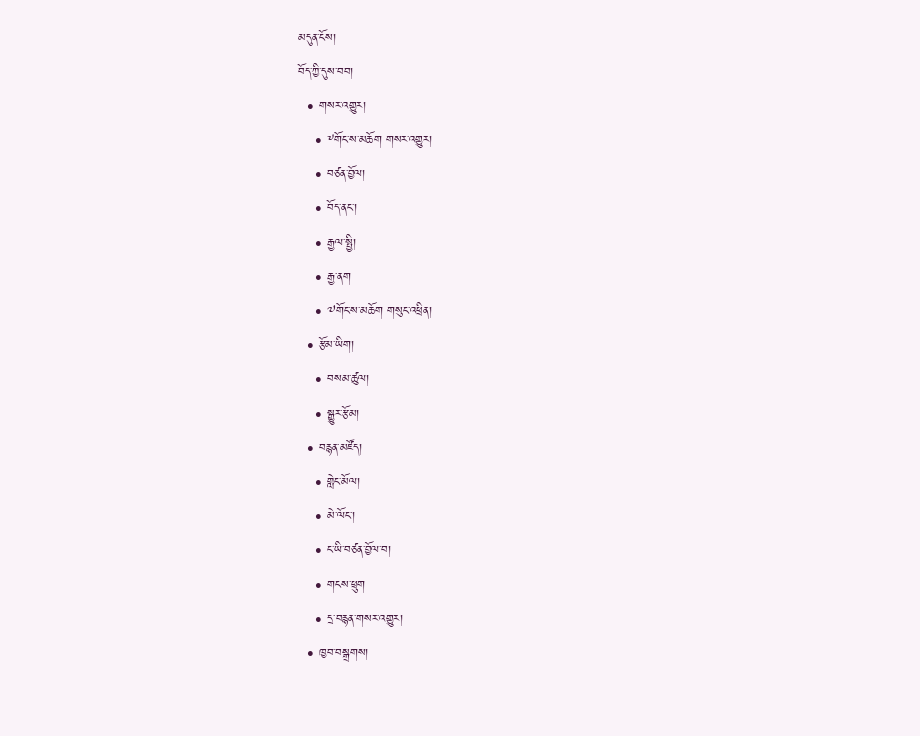མདུན་ངོས།
བོད་ཀྱི་དུས་བབ།
  • གསར་འགྱུར།
    • ༸གོང་ས་མཆོག གསར་འགྱུར།
    • བཙན་བྱོལ།
    • བོད་ནང་།
    • རྒྱལ་སྤྱི།
    • རྒྱ་ནག
    • ༧གོང་ས་མཆོག གསུང་འཕྲིན།
  • རྩོམ་ཡིག།
    • བསམ་ཚུལ།
    • སྒྱུར་རྩོམ།
  • བརྙན་མཛོད།
    • གླེང་མོལ།
    • མེ་ལོང་།
    • ང་ཡི་བཙན་བྱོལ་བ།
    • གངས་ཕྲུག
    • དྲ་བརྙན་གསར་འགྱུར།
  • ཁྱབ་བསྒྲགས།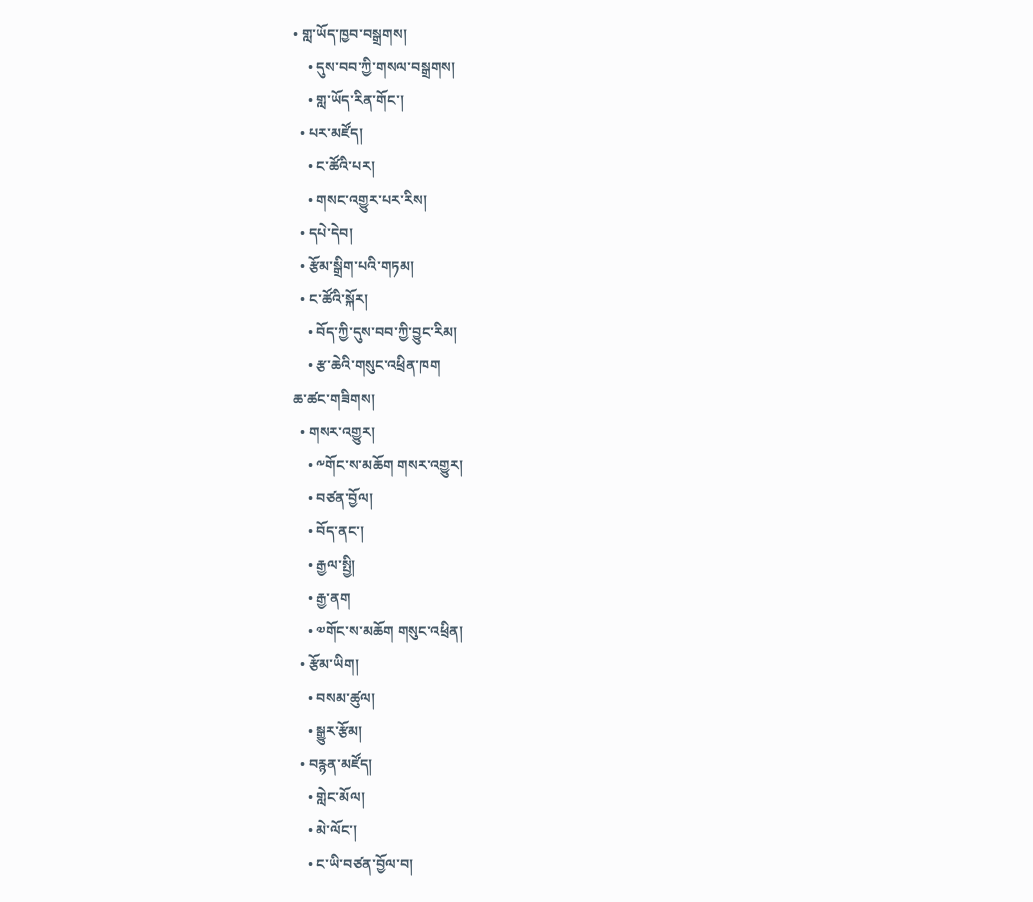• གླ་ཡོད་ཁྱབ་བསྒྲགས།
    • དུས་བབ་ཀྱི་གསལ་བསྒྲགས།
    • གླ་ཡོད་རིན་གོང་།
  • པར་མཛོད།
    • ང་ཚོའི་པར།
    • གསང་འགྱུར་པར་རིས།
  • དཔེ་དེབ།
  • རྩོམ་སྒྲིག་པའི་གཏམ།
  • ང་ཚོའི་སྐོར།
    • བོད་ཀྱི་དུས་བབ་ཀྱི་བྱུང་རིམ།
    • རྩ་ཆེའི་གསུང་འཕྲིན་ཁག
ཆ་ཚང་གཟིགས།
  • གསར་འགྱུར།
    • ༸གོང་ས་མཆོག གསར་འགྱུར།
    • བཙན་བྱོལ།
    • བོད་ནང་།
    • རྒྱལ་སྤྱི།
    • རྒྱ་ནག
    • ༧གོང་ས་མཆོག གསུང་འཕྲིན།
  • རྩོམ་ཡིག།
    • བསམ་ཚུལ།
    • སྒྱུར་རྩོམ།
  • བརྙན་མཛོད།
    • གླེང་མོལ།
    • མེ་ལོང་།
    • ང་ཡི་བཙན་བྱོལ་བ།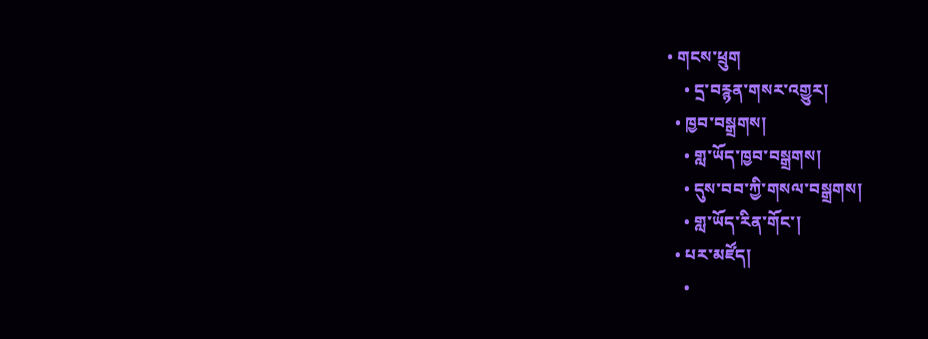• གངས་ཕྲུག
    • དྲ་བརྙན་གསར་འགྱུར།
  • ཁྱབ་བསྒྲགས།
    • གླ་ཡོད་ཁྱབ་བསྒྲགས།
    • དུས་བབ་ཀྱི་གསལ་བསྒྲགས།
    • གླ་ཡོད་རིན་གོང་།
  • པར་མཛོད།
    •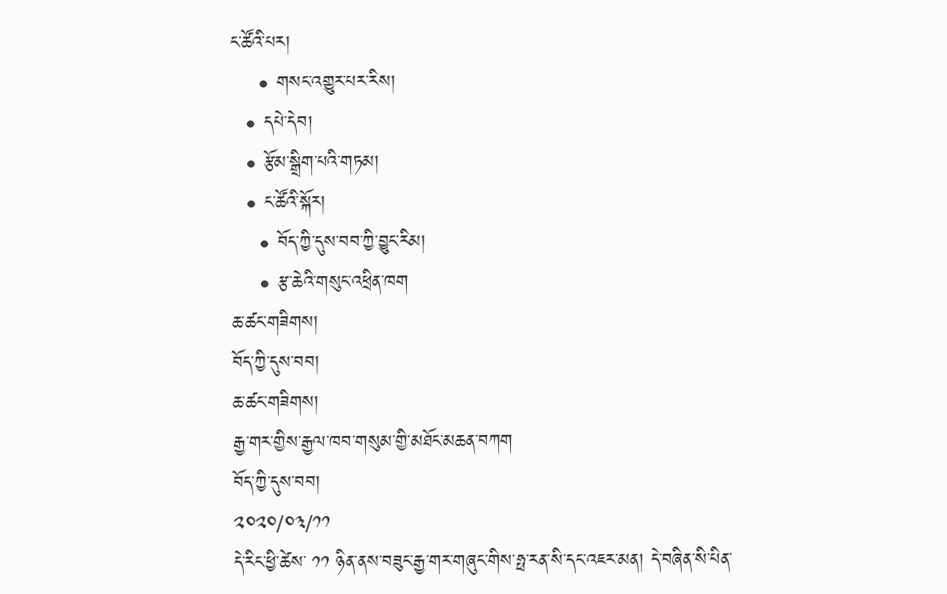ང་ཚོའི་པར།
    • གསང་འགྱུར་པར་རིས།
  • དཔེ་དེབ།
  • རྩོམ་སྒྲིག་པའི་གཏམ།
  • ང་ཚོའི་སྐོར།
    • བོད་ཀྱི་དུས་བབ་ཀྱི་བྱུང་རིམ།
    • རྩ་ཆེའི་གསུང་འཕྲིན་ཁག
ཆ་ཚང་གཟིགས།
བོད་ཀྱི་དུས་བབ།
ཆ་ཚང་གཟིགས།
རྒྱ་གར་གྱིས་རྒྱལ་ཁབ་གསུམ་གྱི་མཐོང་མཆན་བཀག
བོད་ཀྱི་དུས་བབ།
༢༠༢༠/༠༣/༡༡
དེ་རིང་ཕྱི་ཚེས་ ༡༡ ཉིན་ནས་བཟུང་རྒྱ་གར་གཞུང་གིས་ཧྥ་རན་སི་དང་འཇར་མན། དེ་བཞིན་སི་པིན་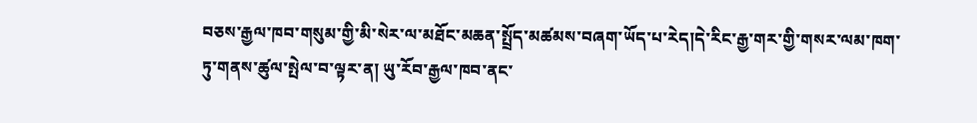བཅས་རྒྱལ་ཁབ་གསུམ་གྱི་མི་སེར་ལ་མཐོང་མཆན་སྤྲོད་མཚམས་བཞག་ཡོད་པ་རེད།དེ་རིང་རྒྱ་གར་གྱི་གསར་ལམ་ཁག་ཏུ་གནས་ཚུལ་སྤེལ་བ་ལྟར་ན། ཡུ་རོབ་རྒྱལ་ཁབ་ནང་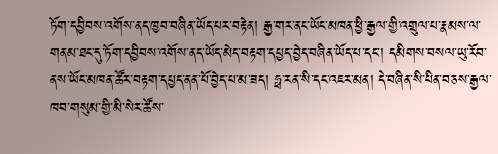ཏོག་དབྱིབས་འགོས་ནད་ཁྱབ་བཞིན་ཡོད་པར་བརྟེན། རྒྱ་གར་ནང་ཡོང་མཁན་ཕྱི་རྒྱལ་གྱི་འགྲུལ་པ་རྣམས་ལ་གནམ་ཐང་དུ་ཏོག་དབྱིབས་འགོས་ནད་ཡོད་མེད་བརྟག་དཔྱད་བྱེད་བཞིན་ཡོད་པ་དང་། དམིགས་བསལ་ཡུ་རོབ་ནས་ཡོང་མཁན་ཚོར་བརྟག་དཔྱད་ནན་པོ་བྱེད་པ་མ་ཟད། ཧྥ་རན་སི་དང་འཇར་མན། དེ་བཞིན་སི་པིན་བཅས་རྒྱལ་ཁབ་གསུམ་གྱི་མི་སེར་ཚོས་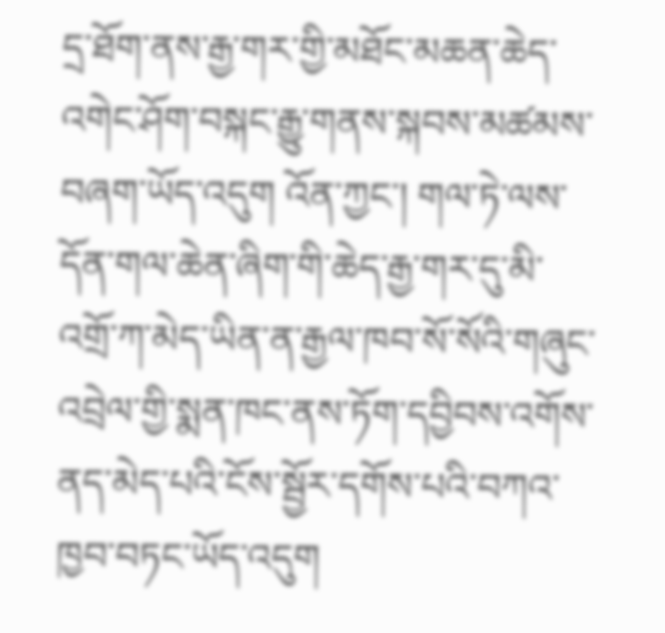དྲ་ཐོག་ནས་རྒྱ་གར་གྱི་མཐོང་མཆན་ཆེད་འགེང་ཤོག་བསྐང་རྒྱུ་གནས་སྐབས་མཚམས་བཞག་ཡོད་འདུག འོན་ཀྱང་། གལ་ཏེ་ལས་དོན་གལ་ཆེན་ཞིག་གི་ཆེད་རྒྱ་གར་དུ་མི་འགྲོ་ཀ་མེད་ཡིན་ན་རྒྱལ་ཁབ་སོ་སོའི་གཞུང་འབྲེལ་གྱི་སྨན་ཁང་ནས་ཏོག་དབྱིབས་འགོས་ནད་མེད་པའི་ངོས་སྦྱོར་དགོས་པའི་བཀའ་ཁྱབ་བཏང་ཡོད་འདུག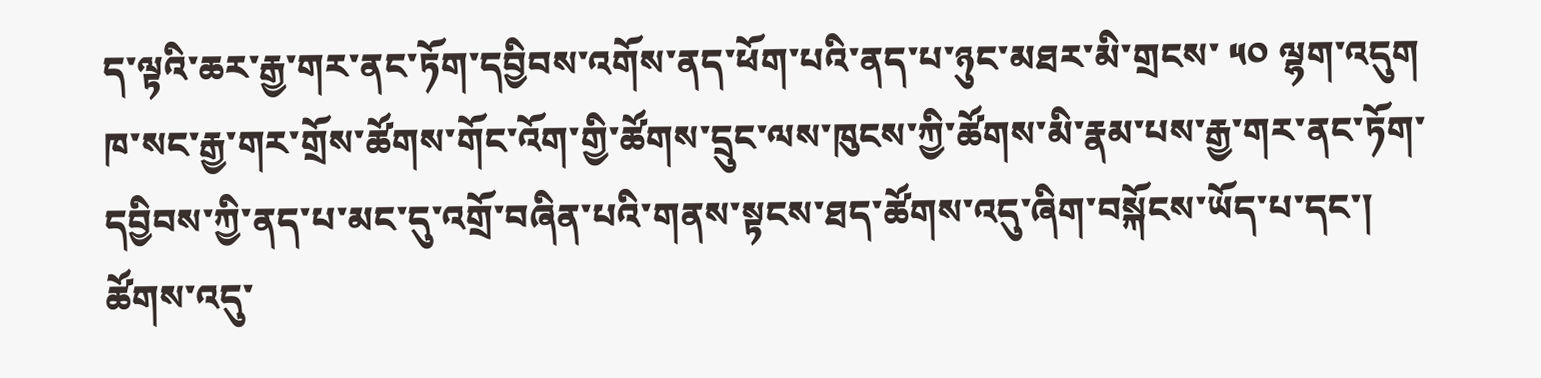ད་ལྟའི་ཆར་རྒྱ་གར་ནང་ཏོག་དབྱིབས་འགོས་ནད་ཕོག་པའི་ནད་པ་ཉུང་མཐར་མི་གྲངས་ ༥༠ ལྷག་འདུག
ཁ་སང་རྒྱ་གར་གྲོས་ཚོགས་གོང་འོག་གྱི་ཚོགས་དྲུང་ལས་ཁུངས་ཀྱི་ཚོགས་མི་རྣམ་པས་རྒྱ་གར་ནང་ཏོག་དབྱིབས་ཀྱི་ནད་པ་མང་དུ་འགྲོ་བཞིན་པའི་གནས་སྟངས་ཐད་ཚོགས་འདུ་ཞིག་བསྐོངས་ཡོད་པ་དང་། ཚོགས་འདུ་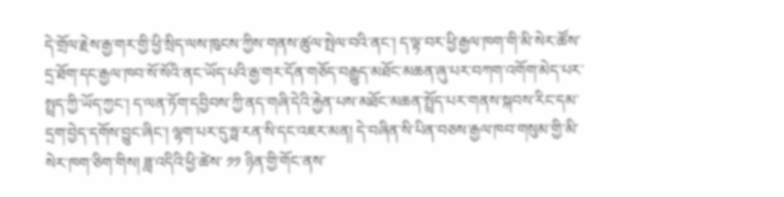དེ་གྲོལ་རྗེས་རྒྱ་གར་གྱི་ཕྱི་སྲིད་ལས་ཁུངས་ཀྱིས་གནས་ཚུལ་སྤེལ་བའི་ནང་། ད་ལྟ་བར་ཕྱི་རྒྱལ་ཁག་གི་མི་སེར་ཚོས་དྲ་ཐོག་དང་རྒྱལ་ཁབ་སོ་སོའི་ནང་ཡོད་པའི་རྒྱ་གར་དོན་གཅོད་བརྒྱུད་མཐོང་མཆན་ཞུ་པར་བཀག་འགོག་མེད་པར་སྤྲད་ཀྱི་ཡོད་ཀྱང་། ད་ལན་ཏོག་དབྱིབས་ཀྱི་ནད་གཞི་དེའི་རྐྱེན་པས་མཐོང་མཆན་སྤྲོད་པར་གནས་སྐབས་རིང་དམ་དྲག་བྱེད་དགོས་བྱུང་ཞིང་། ལྷག་པར་དུ་ཧྥ་རན་སི་དང་འཇར་མན། དེ་བཞིན་སི་པིན་བཅས་རྒྱལ་ཁབ་གསུམ་གྱི་མི་སེར་ཁག་ཅིག་གིས། ཟླ་འདིའི་ཕྱི་ཚེས་ ༡༡ ཉིན་གྱི་གོང་ནས་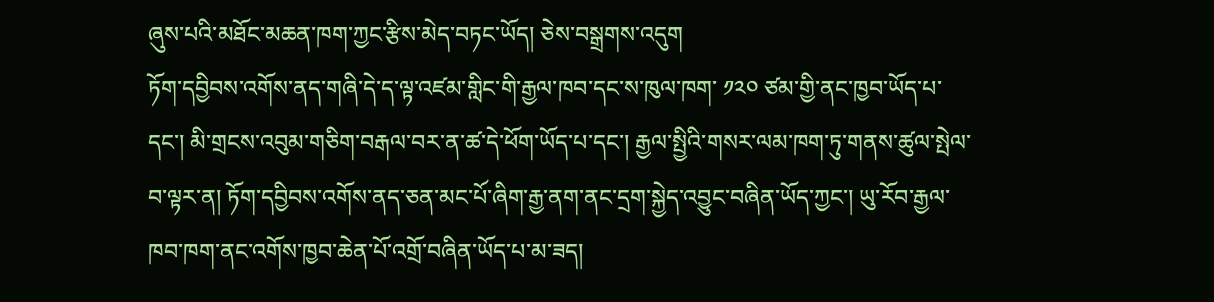ཞུས་པའི་མཐོང་མཆན་ཁག་ཀྱང་རྩིས་མེད་བཏང་ཡོད། ཅེས་བསྒྲགས་འདུག
ཏོག་དབྱིབས་འགོས་ནད་གཞི་དེ་ད་ལྟ་འཛམ་གླིང་གི་རྒྱལ་ཁབ་དང་ས་ཁུལ་ཁག་ ༡༢༠ ཙམ་གྱི་ནང་ཁྱབ་ཡོད་པ་དང་། མི་གྲངས་འབུམ་གཅིག་བརྒལ་བར་ན་ཚ་དེ་ཕོག་ཡོད་པ་དང་། རྒྱལ་སྤྱིའི་གསར་ལམ་ཁག་ཏུ་གནས་ཚུལ་སྤེལ་བ་ལྟར་ན། ཏོག་དབྱིབས་འགོས་ནད་ཅན་མང་པོ་ཞིག་རྒྱ་ནག་ནང་དྲག་སྐྱེད་འབྱུང་བཞིན་ཡོད་ཀྱང་། ཡུ་རོབ་རྒྱལ་ཁབ་ཁག་ནང་འགོས་ཁྱབ་ཆེན་པོ་འགྲོ་བཞིན་ཡོད་པ་མ་ཟད།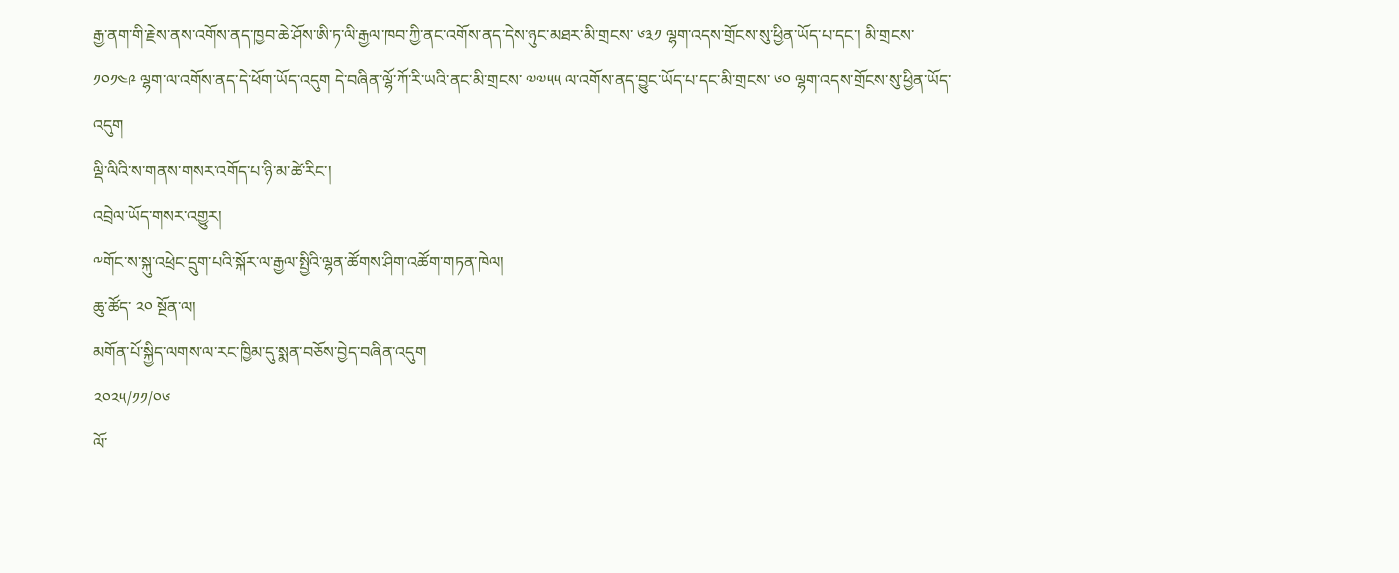རྒྱ་ནག་གི་རྗེས་ནས་འགོས་ནད་ཁྱབ་ཆེ་ཤོས་ཨི་ཏ་ལི་རྒྱལ་ཁབ་ཀྱི་ནང་འགོས་ནད་དེས་ཉུང་མཐར་མི་གྲངས་ ༦༣༡ ལྷག་འདས་གྲོངས་སུ་ཕྱིན་ཡོད་པ་དང་། མི་གྲངས་ ༡༠༡༤༩ ལྷག་ལ་འགོས་ནད་དེ་ཕོག་ཡོད་འདུག དེ་བཞིན་ལྷོ་ཀོ་རི་ཡའི་ནང་མི་གྲངས་ ༧༧༥༥ ལ་འགོས་ནད་བྱུང་ཡོད་པ་དང་མི་གྲངས་ ༦༠ ལྷག་འདས་གྲོངས་སུ་ཕྱིན་ཡོད་འདུག
ལྡི་ལིའི་ས་གནས་གསར་འགོད་པ་ཉི་མ་ཚེ་རིང་།
འབྲེལ་ཡོད་གསར་འགྱུར།
༸གོང་ས་སྐུ་འཕྲེང་དྲུག་པའི་སྐོར་ལ་རྒྱལ་སྤྱིའི་ལྷན་ཚོགས་ཤིག་འཚོག་གཏན་ཁེལ།
ཆུ་ཚོད་ ༢༠ སྔོན་ལ།
མགོན་པོ་སྐྱིད་ལགས་ལ་རང་ཁྱིམ་དུ་སྨན་བཅོས་བྱེད་བཞིན་འདུག
༢༠༢༥/༡༡/༠༦
ལོ་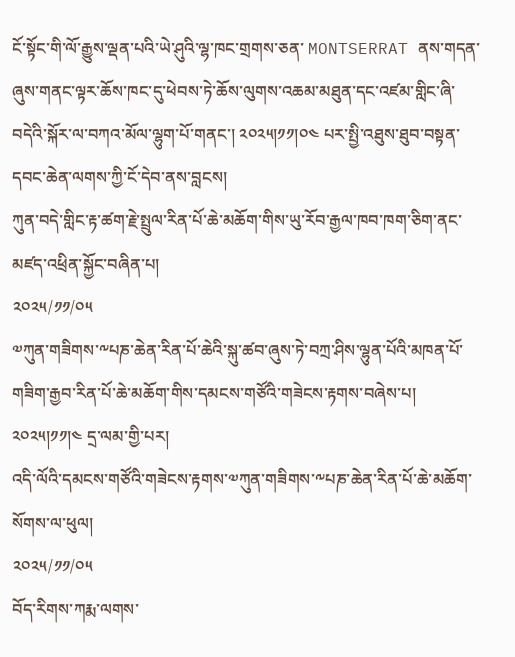ངོ་སྟོང་གི་ལོ་རྒྱུས་ལྡན་པའི་ཡེ་ཤུའི་ལྷ་ཁང་གྲགས་ཅན་ MONTSERRAT ནས་གདན་ཞུས་གནང་ལྟར་ཆོས་ཁང་དུ་ཕེབས་ཏེ་ཆོས་ལུགས་འཆམ་མཐུན་དང་འཛམ་གླིང་ཞི་བདེའི་སྐོར་ལ་བཀའ་མོལ་ལྷུག་པོ་གནང་། ༢༠༢༥།༡༡།༠༤ པར་སྤྱི་འཐུས་ཐུབ་བསྟན་དབང་ཆེན་ལགས་ཀྱི་ངོ་དེབ་ནས་བླངས།
ཀུན་བདེ་གླིང་རྟ་ཚག་རྗེ་སྤྲུལ་རིན་པོ་ཆེ་མཆོག་གིས་ཡུ་རོབ་རྒྱལ་ཁབ་ཁག་ཅིག་ནང་མཛད་འཕྲིན་སྐྱོང་བཞིན་པ།
༢༠༢༥/༡༡/༠༥
༧ཀུན་གཟིགས་༸པཎ་ཆེན་རིན་པོ་ཆེའི་སྐུ་ཚབ་ཞུས་ཏེ་བཀྲ་ཤིས་ལྷུན་པོའི་མཁན་པོ་གཟིག་རྒྱབ་རིན་པོ་ཆེ་མཆོག་གིས་དམངས་གཙོའི་གཟེངས་རྟགས་བཞེས་པ། ༢༠༢༥།༡༡།༤ དྲ་ལམ་གྱི་པར།
འདི་ལོའི་དམངས་གཙོའི་གཟེངས་རྟགས་༧ཀུན་གཟིགས་༸པཎ་ཆེན་རིན་པོ་ཆེ་མཆོག་སོགས་ལ་ཕུལ།
༢༠༢༥/༡༡/༠༥
བོད་རིགས་ཀརྨ་ལགས་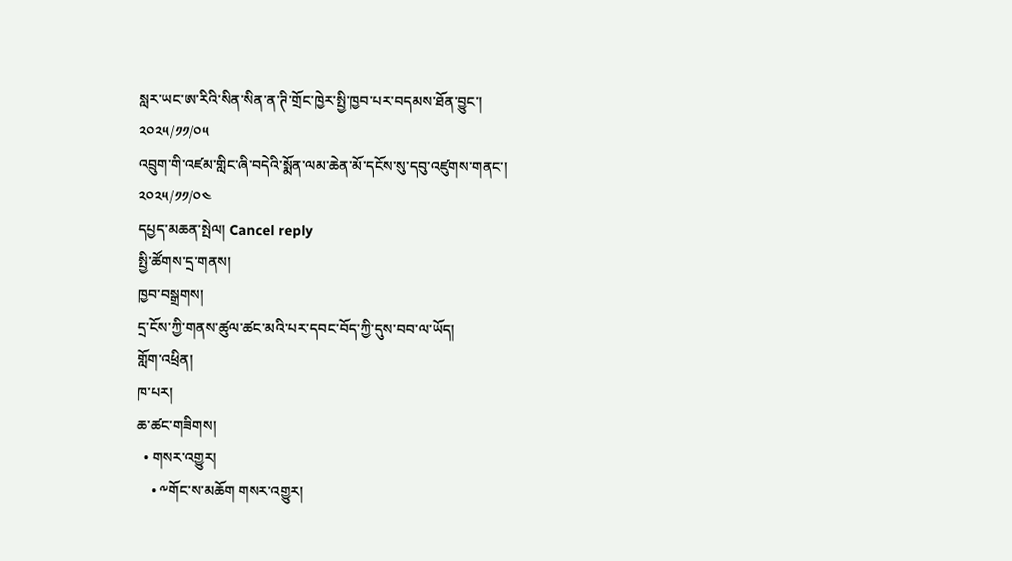སླར་ཡང་ཨ་རིའི་སིན་སིན་ན་ཊི་གྲོང་ཁྱེར་སྤྱི་ཁྱབ་པར་བདམས་ཐོན་བྱུང་།
༢༠༢༥/༡༡/༠༥
འབྲུག་གི་འཛམ་གླིང་ཞི་བདེའི་སྨོན་ལམ་ཆེན་མོ་དངོས་སུ་དབུ་འཛུགས་གནང་།
༢༠༢༥/༡༡/༠༤
དཔྱད་མཆན་སྤེལ། Cancel reply
སྤྱི་ཚོགས་དྲ་གནས།
ཁྱབ་བསྒྲགས།
དྲ་ངོས་ཀྱི་གནས་ཚུལ་ཚང་མའི་པར་དབང་བོད་ཀྱི་དུས་བབ་ལ་ཡོད།
གློག་འཕྲིན།
ཁ་པར།
ཆ་ཚང་གཟིགས།
  • གསར་འགྱུར།
    • ༸གོང་ས་མཆོག གསར་འགྱུར།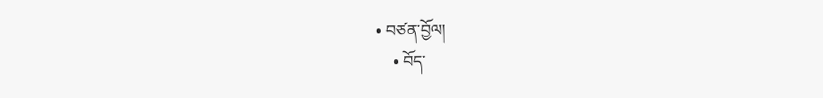• བཙན་བྱོལ།
    • བོད་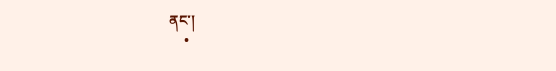ནང་།
    •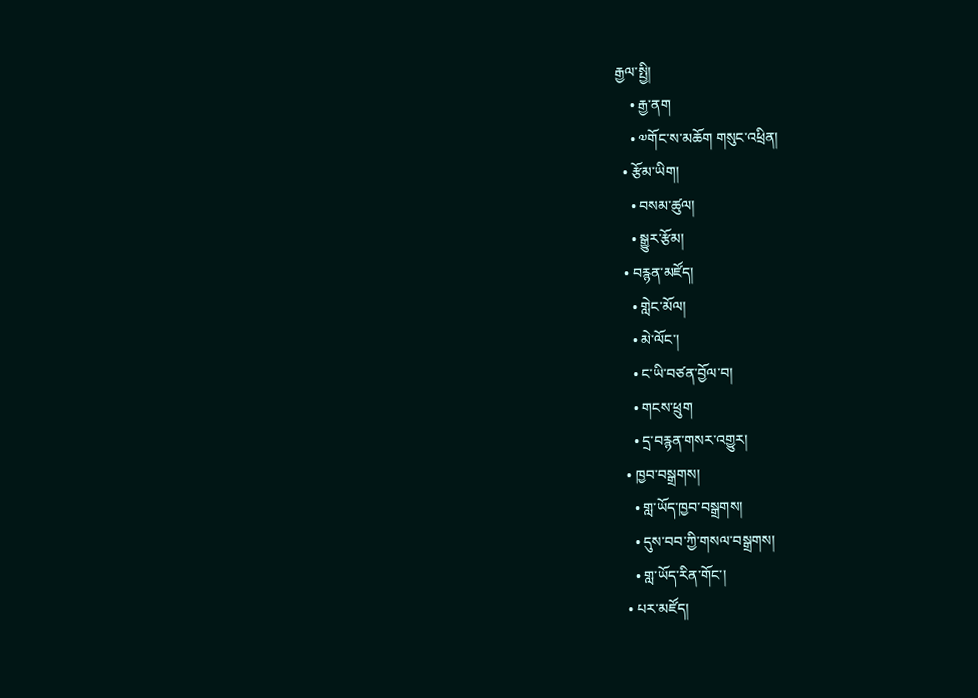རྒྱལ་སྤྱི།
    • རྒྱ་ནག
    • ༧གོང་ས་མཆོག གསུང་འཕྲིན།
  • རྩོམ་ཡིག།
    • བསམ་ཚུལ།
    • སྒྱུར་རྩོམ།
  • བརྙན་མཛོད།
    • གླེང་མོལ།
    • མེ་ལོང་།
    • ང་ཡི་བཙན་བྱོལ་བ།
    • གངས་ཕྲུག
    • དྲ་བརྙན་གསར་འགྱུར།
  • ཁྱབ་བསྒྲགས།
    • གླ་ཡོད་ཁྱབ་བསྒྲགས།
    • དུས་བབ་ཀྱི་གསལ་བསྒྲགས།
    • གླ་ཡོད་རིན་གོང་།
  • པར་མཛོད།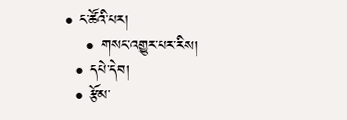• ང་ཚོའི་པར།
    • གསང་འགྱུར་པར་རིས།
  • དཔེ་དེབ།
  • རྩོམ་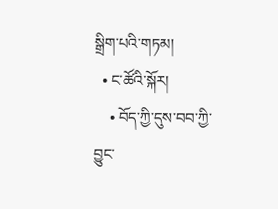སྒྲིག་པའི་གཏམ།
  • ང་ཚོའི་སྐོར།
    • བོད་ཀྱི་དུས་བབ་ཀྱི་བྱུང་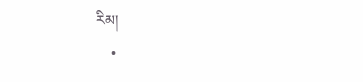རིམ།
    •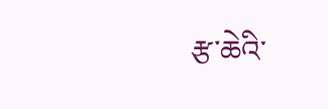རྩ་ཆེའི་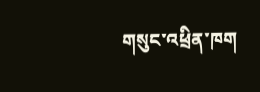གསུང་འཕྲིན་ཁག